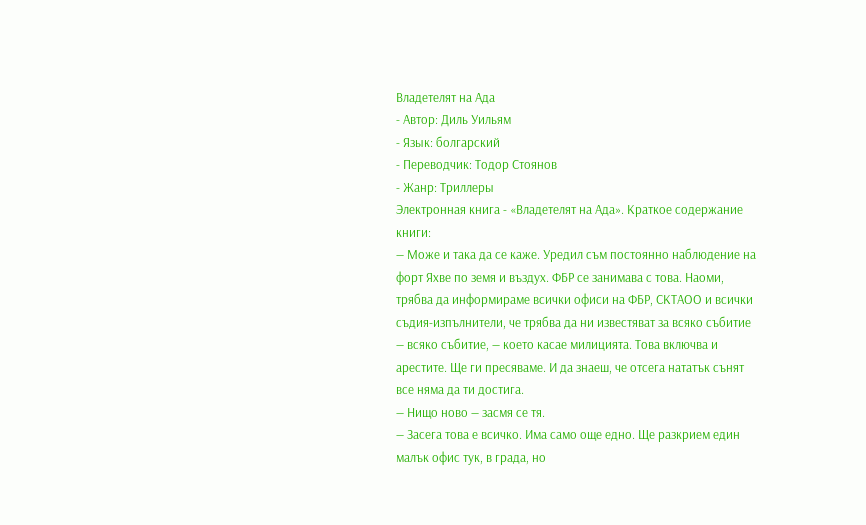Владетелят на Ада
- Автор: Диль Уильям
- Язык: болгарский
- Переводчик: Тодор Стоянов
- Жанр: Триллеры
Электронная книга - «Владетелят на Ада». Краткое содержание книги:
— Може и така да се каже. Уредил съм постоянно наблюдение на форт Яхве по земя и въздух. ФБР се занимава с това. Наоми, трябва да информираме всички офиси на ФБР, СКТАОО и всички съдия-изпълнители, че трябва да ни известяват за всяко събитие — всяко събитие, — което касае милицията. Това включва и арестите. Ще ги пресяваме. И да знаеш, че отсега нататък сънят все няма да ти достига.
— Нищо ново — засмя се тя.
— Засега това е всичко. Има само още едно. Ще разкрием един малък офис тук, в града, но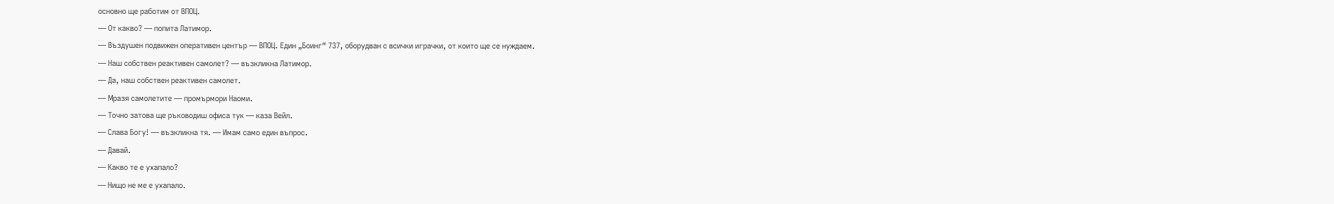основно ще работим от ВПОЦ.
— От какво? — попита Латимор.
— Въздушен подвижен оперативен център — ВПОЦ. Един „Боинг“ 737, оборудван с всички играчки, от които ще се нуждаем.
— Наш собствен реактивен самолет? — възкликна Латимор.
— Да, наш собствен реактивен самолет.
— Мразя самолетите — промърмори Наоми.
— Точно затова ще ръководиш офиса тук — каза Вейл.
— Слава Богу! — възкликна тя. — Имам само един въпрос.
— Давай.
— Какво те е ухапало?
— Нищо не ме е ухапало.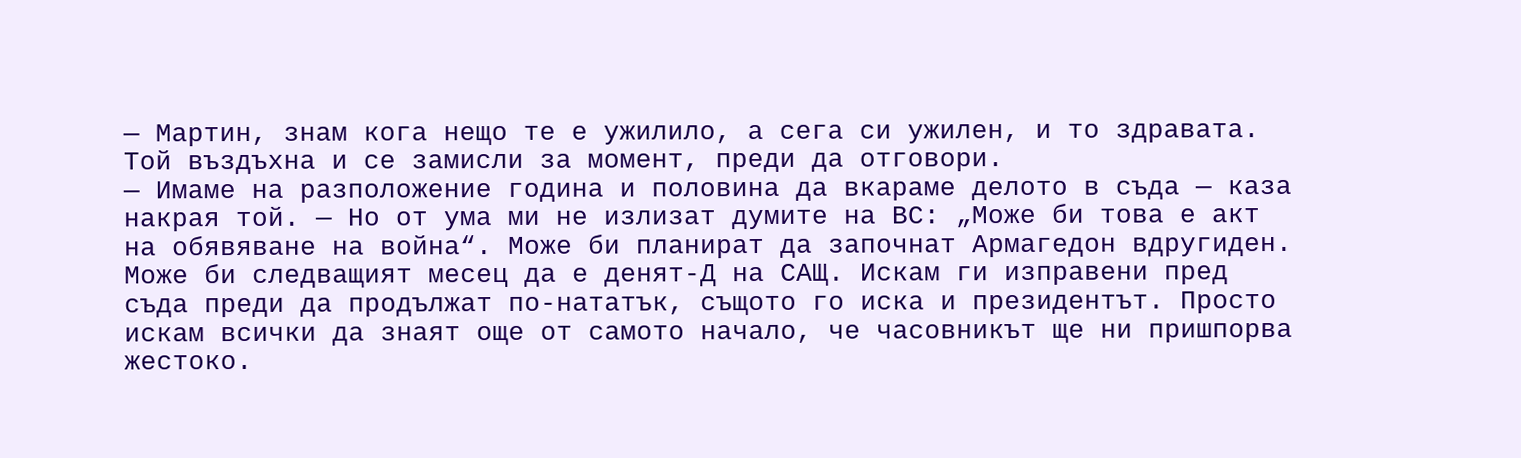— Мартин, знам кога нещо те е ужилило, а сега си ужилен, и то здравата.
Той въздъхна и се замисли за момент, преди да отговори.
— Имаме на разположение година и половина да вкараме делото в съда — каза накрая той. — Но от ума ми не излизат думите на ВС: „Може би това е акт на обявяване на война“. Може би планират да започнат Армагедон вдругиден. Може би следващият месец да е денят-Д на САЩ. Искам ги изправени пред съда преди да продължат по-нататък, същото го иска и президентът. Просто искам всички да знаят още от самото начало, че часовникът ще ни пришпорва жестоко.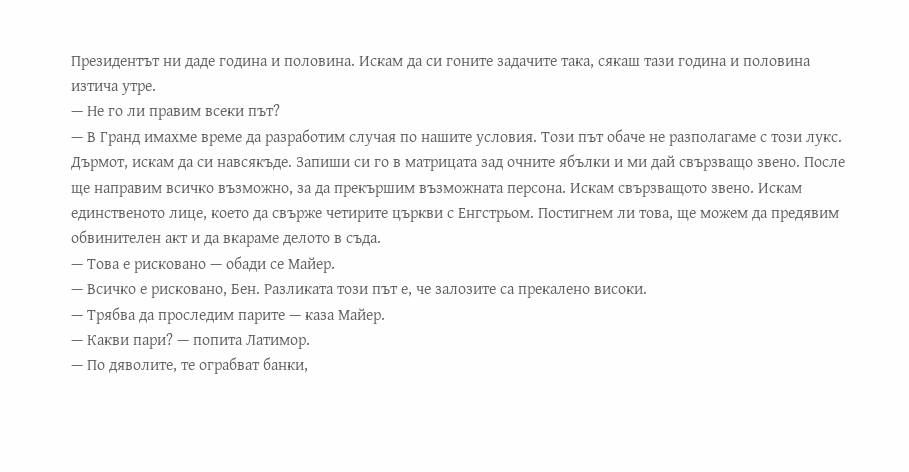Президентът ни даде година и половина. Искам да си гоните задачите така, сякаш тази година и половина изтича утре.
— Не го ли правим всеки път?
— В Гранд имахме време да разработим случая по нашите условия. Този път обаче не разполагаме с този лукс. Дърмот, искам да си навсякъде. Запиши си го в матрицата зад очните ябълки и ми дай свързващо звено. После ще направим всичко възможно, за да прекършим възможната персона. Искам свързващото звено. Искам единственото лице, което да свърже четирите църкви с Енгстрьом. Постигнем ли това, ще можем да предявим обвинителен акт и да вкараме делото в съда.
— Това е рисковано — обади се Майер.
— Всичко е рисковано, Бен. Разликата този път е, че залозите са прекалено високи.
— Трябва да проследим парите — каза Майер.
— Какви пари? — попита Латимор.
— По дяволите, те ограбват банки,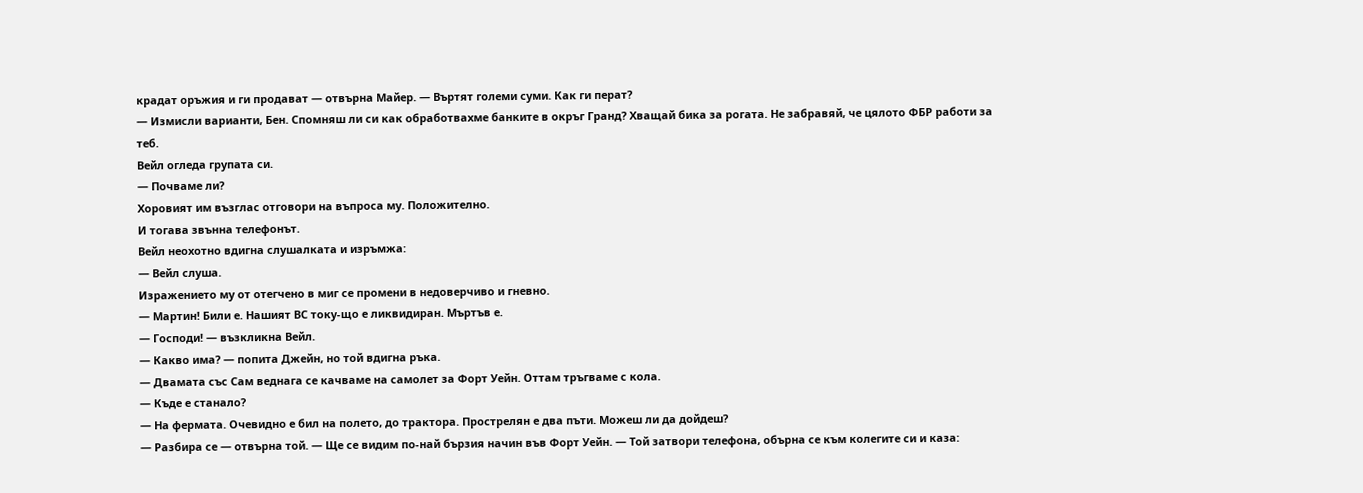крадат оръжия и ги продават — отвърна Майер. — Въртят големи суми. Как ги перат?
— Измисли варианти, Бен. Спомняш ли си как обработвахме банките в окръг Гранд? Хващай бика за рогата. Не забравяй, че цялото ФБР работи за теб.
Вейл огледа групата си.
— Почваме ли?
Хоровият им възглас отговори на въпроса му. Положително.
И тогава звънна телефонът.
Вейл неохотно вдигна слушалката и изръмжа:
— Вейл слуша.
Изражението му от отегчено в миг се промени в недоверчиво и гневно.
— Мартин! Били е. Нашият ВС току-що е ликвидиран. Мъртъв е.
— Господи! — възкликна Вейл.
— Какво има? — попита Джейн, но той вдигна ръка.
— Двамата със Сам веднага се качваме на самолет за Форт Уейн. Оттам тръгваме с кола.
— Къде е станало?
— На фермата. Очевидно е бил на полето, до трактора. Прострелян е два пъти. Можеш ли да дойдеш?
— Разбира се — отвърна той. — Ще се видим по-най бързия начин във Форт Уейн. — Той затвори телефона, обърна се към колегите си и каза: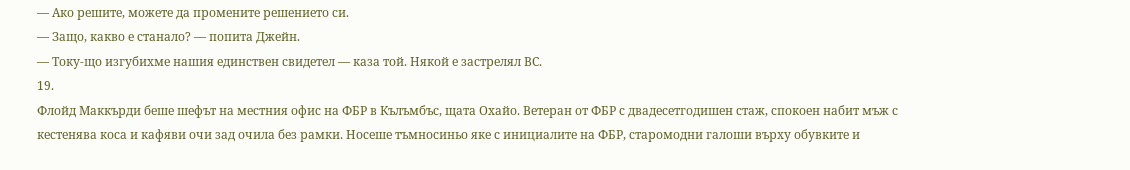— Ако решите, можете да промените решението си.
— Защо, какво е станало? — попита Джейн.
— Току-що изгубихме нашия единствен свидетел — каза той. Някой е застрелял ВС.
19.
Флойд Маккърди беше шефът на местния офис на ФБР в Кълъмбъс, щата Охайо. Ветеран от ФБР с двадесетгодишен стаж, спокоен набит мъж с кестенява коса и кафяви очи зад очила без рамки. Носеше тъмносиньо яке с инициалите на ФБР, старомодни галоши върху обувките и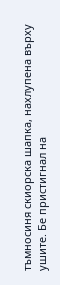тъмносиня скиорска шапка, нахлупена върху ушите. Бе пристигнал на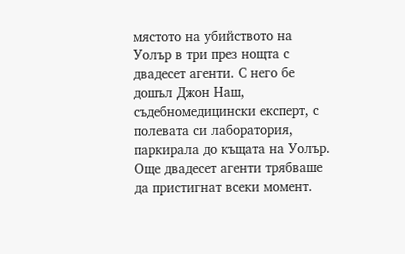мястото на убийството на Уолър в три през нощта с двадесет агенти. С него бе дошъл Джон Наш, съдебномедицински експерт, с полевата си лаборатория, паркирала до къщата на Уолър. Още двадесет агенти трябваше да пристигнат всеки момент.